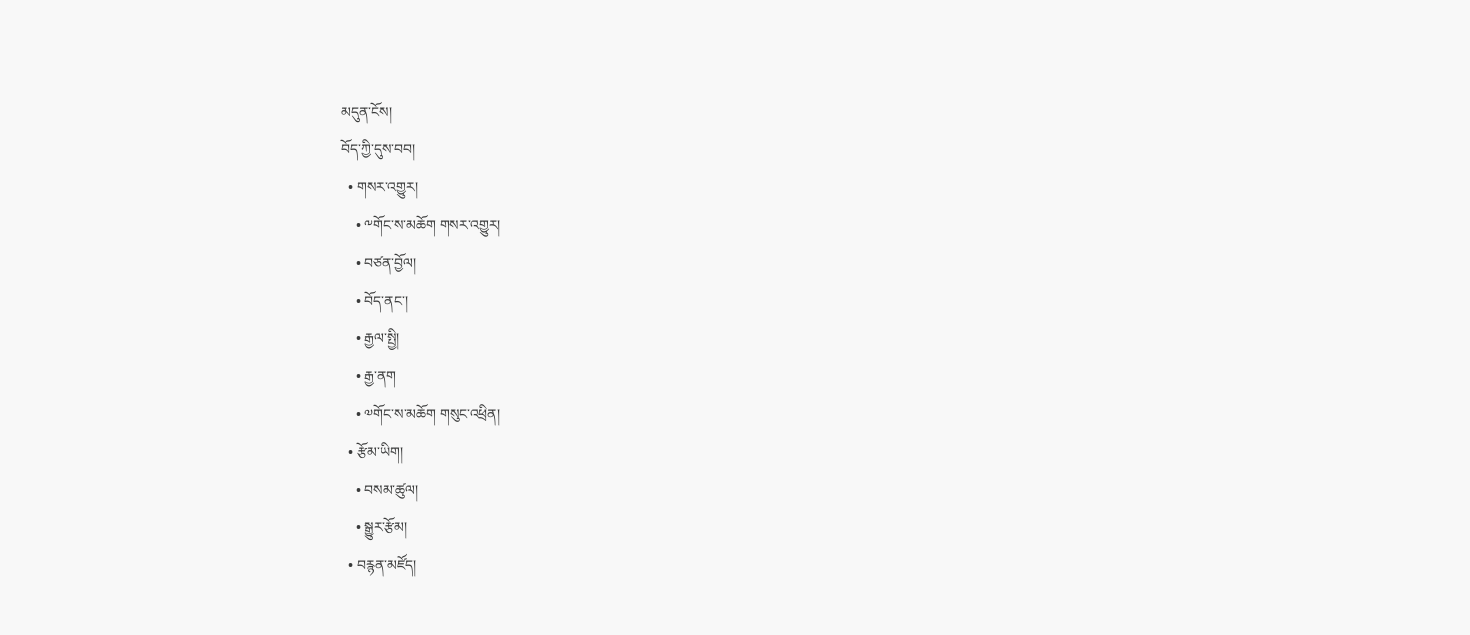མདུན་ངོས།
བོད་ཀྱི་དུས་བབ།
  • གསར་འགྱུར།
    • ༸གོང་ས་མཆོག གསར་འགྱུར།
    • བཙན་བྱོལ།
    • བོད་ནང་།
    • རྒྱལ་སྤྱི།
    • རྒྱ་ནག
    • ༧གོང་ས་མཆོག གསུང་འཕྲིན།
  • རྩོམ་ཡིག།
    • བསམ་ཚུལ།
    • སྒྱུར་རྩོམ།
  • བརྙན་མཛོད།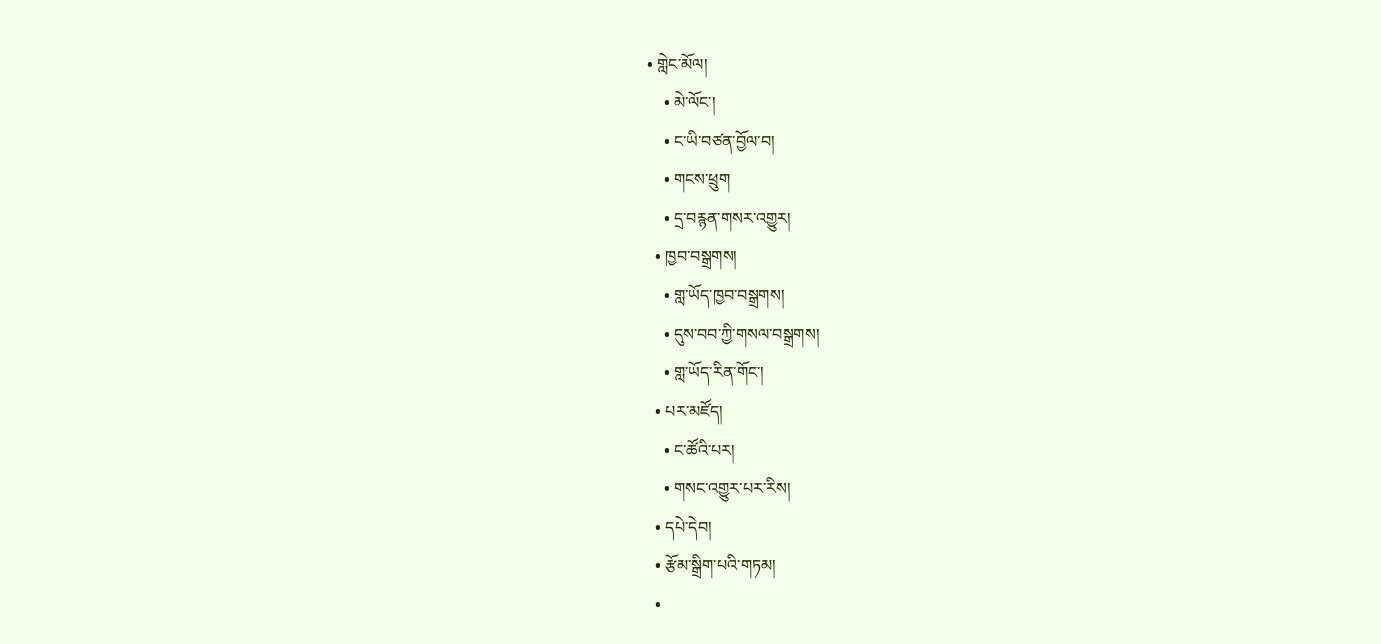• གླེང་མོལ།
    • མེ་ལོང་།
    • ང་ཡི་བཙན་བྱོལ་བ།
    • གངས་ཕྲུག
    • དྲ་བརྙན་གསར་འགྱུར།
  • ཁྱབ་བསྒྲགས།
    • གླ་ཡོད་ཁྱབ་བསྒྲགས།
    • དུས་བབ་ཀྱི་གསལ་བསྒྲགས།
    • གླ་ཡོད་རིན་གོང་།
  • པར་མཛོད།
    • ང་ཚོའི་པར།
    • གསང་འགྱུར་པར་རིས།
  • དཔེ་དེབ།
  • རྩོམ་སྒྲིག་པའི་གཏམ།
  •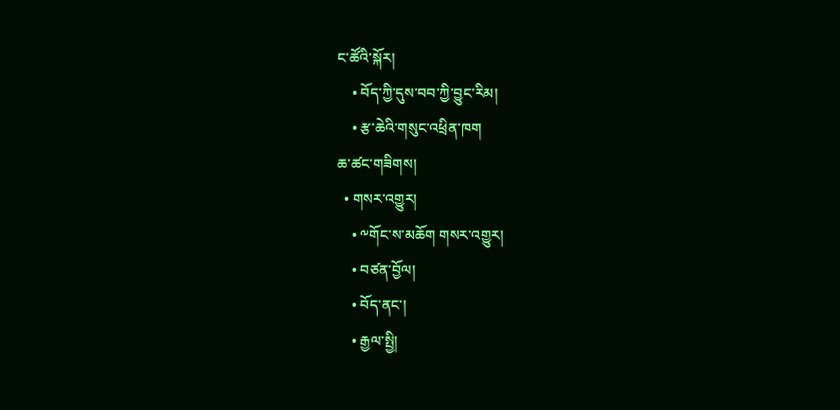ང་ཚོའི་སྐོར།
    • བོད་ཀྱི་དུས་བབ་ཀྱི་བྱུང་རིམ།
    • རྩ་ཆེའི་གསུང་འཕྲིན་ཁག
ཆ་ཚང་གཟིགས།
  • གསར་འགྱུར།
    • ༸གོང་ས་མཆོག གསར་འགྱུར།
    • བཙན་བྱོལ།
    • བོད་ནང་།
    • རྒྱལ་སྤྱི།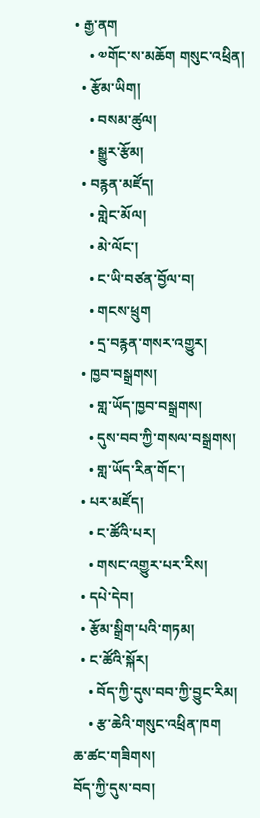• རྒྱ་ནག
    • ༧གོང་ས་མཆོག གསུང་འཕྲིན།
  • རྩོམ་ཡིག།
    • བསམ་ཚུལ།
    • སྒྱུར་རྩོམ།
  • བརྙན་མཛོད།
    • གླེང་མོལ།
    • མེ་ལོང་།
    • ང་ཡི་བཙན་བྱོལ་བ།
    • གངས་ཕྲུག
    • དྲ་བརྙན་གསར་འགྱུར།
  • ཁྱབ་བསྒྲགས།
    • གླ་ཡོད་ཁྱབ་བསྒྲགས།
    • དུས་བབ་ཀྱི་གསལ་བསྒྲགས།
    • གླ་ཡོད་རིན་གོང་།
  • པར་མཛོད།
    • ང་ཚོའི་པར།
    • གསང་འགྱུར་པར་རིས།
  • དཔེ་དེབ།
  • རྩོམ་སྒྲིག་པའི་གཏམ།
  • ང་ཚོའི་སྐོར།
    • བོད་ཀྱི་དུས་བབ་ཀྱི་བྱུང་རིམ།
    • རྩ་ཆེའི་གསུང་འཕྲིན་ཁག
ཆ་ཚང་གཟིགས།
བོད་ཀྱི་དུས་བབ།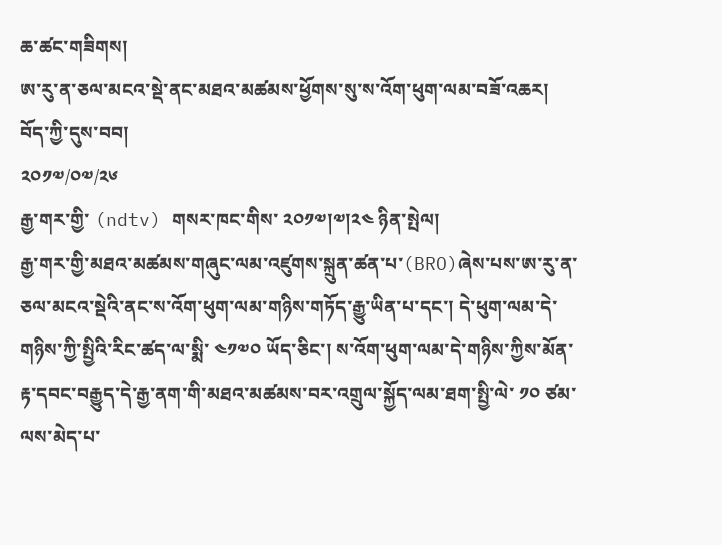ཆ་ཚང་གཟིགས།
ཨ་རུ་ན་ཅལ་མངའ་སྡེ་ནང་མཐའ་མཚམས་ཕྱོགས་སུ་ས་འོག་ཕུག་ལམ་བཟོ་འཆར།
བོད་ཀྱི་དུས་བབ།
༢༠༡༧/༠༧/༢༦
རྒྱ་གར་གྱི་ (ndtv) གསར་ཁང་གིས་ ༢༠༡༧།༧།༢༤ ཉིན་སྤེལ།
རྒྱ་གར་གྱི་མཐའ་མཚམས་གཞུང་ལམ་འཛུགས་སྐྲུན་ཚན་པ་(BRO)ཞེས་པས་ཨ་རུ་ན་ཅལ་མངའ་སྡེའི་ནང་ས་འོག་ཕུག་ལམ་གཉིས་གཏོད་རྒྱུ་ཡིན་པ་དང་། དེ་ཕུག་ལམ་དེ་གཉིས་ཀྱི་སྤྱིའི་རིང་ཚད་ལ་སྨི་ ༤༡༧༠ ཡོད་ཅིང་། ས་འོག་ཕུག་ལམ་དེ་གཉིས་ཀྱིས་མོན་རྟ་དབང་བརྒྱུད་དེ་རྒྱ་ནག་གི་མཐའ་མཚམས་བར་འགྲུལ་སྐྱོད་ལམ་ཐག་སྤྱི་ལེ་ ༡༠ ཙམ་ལས་མེད་པ་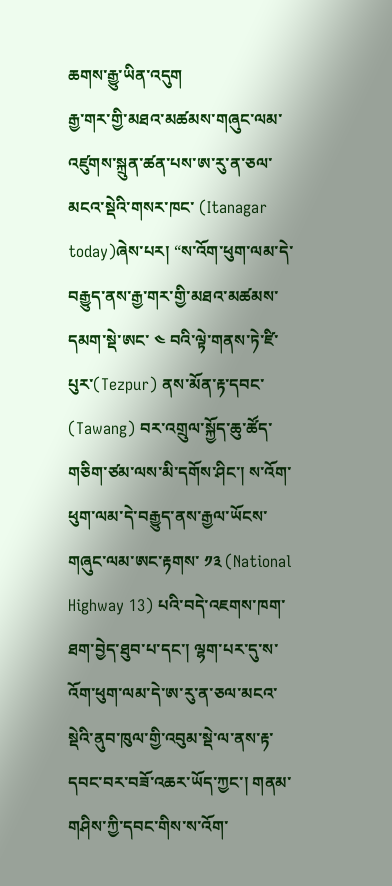ཆགས་རྒྱུ་ཡིན་འདུག
རྒྱ་གར་གྱི་མཐའ་མཚམས་གཞུང་ལམ་འཛུགས་སྐྲུན་ཚན་པས་ཨ་རུ་ན་ཅལ་མངའ་སྡེའི་གསར་ཁང་ (Itanagar today)ཞེས་པར། “ས་འོག་ཕུག་ལམ་དེ་བརྒྱུད་ནས་རྒྱ་གར་གྱི་མཐའ་མཚམས་དམག་སྡེ་ཨང་ ༤ བའི་ལྟེ་གནས་ཏེ་ཛི་པུར་(Tezpur) ནས་མོན་རྟ་དབང་ (Tawang) བར་འགྲུལ་སྐྱོད་ཆུ་ཚོད་གཅིག་ཙམ་ལས་མི་དགོས་ཤིང་། ས་འོག་ཕུག་ལམ་དེ་བརྒྱུད་ནས་རྒྱལ་ཡོངས་གཞུང་ལམ་ཨང་རྟགས་ ༡༣ (National Highway 13) པའི་བདེ་འཇགས་ཁག་ཐག་བྱེད་ཐུབ་པ་དང་། ལྷག་པར་དུ་ས་འོག་ཕུག་ལམ་དེ་ཨ་རུ་ན་ཅལ་མངའ་སྡེའི་ནུབ་ཁུལ་གྱི་འབུམ་སྡེ་ལ་ནས་རྟ་དབང་བར་བཟོ་འཆར་ཡོད་ཀྱང་། གནམ་གཤིས་ཀྱི་དབང་གིས་ས་འོག་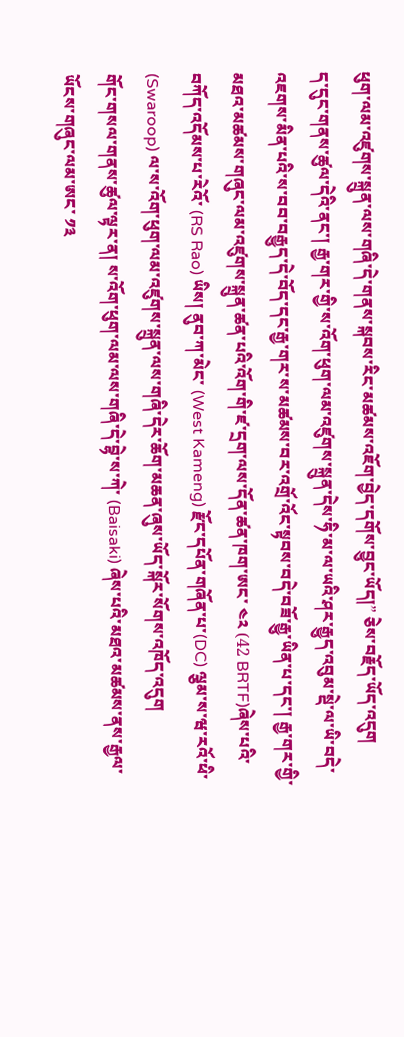ཕུག་ལམ་འཛུགས་སྐྲུན་ལས་གཞི་དེ་གནས་སྐབས་རིང་མཚམས་འཇོག་བྱེད་དགོས་བྱུང་ཡོད།” ཅེས་བརྗོད་ཡོད་འདུག
ད་དུང་གནས་ཚུལ་དེའི་ནང་། རྒྱ་གར་གྱི་ས་འོག་ཕུག་ལམ་འཛུགས་སྐྲུན་དེས་ཧི་མ་ལ་ཡའི་ཤར་རྒྱུད་འབུམ་སྡེ་ལ་ཡི་བདེ་འཇགས་མིན་པའི་ས་བབ་བརྒྱུད་དེ་བོད་དང་རྒྱ་གར་ས་མཚམས་བར་འགྲོ་འོང་སྟབས་བདེ་བཟོ་རྒྱུ་ཡིན་པ་དང་། རྒྱ་གར་གྱི་མཐའ་མཚམས་གཞུང་ལམ་འཛུགས་སྐྲུན་ཚན་པའི་འོག་གི་ཛ་དྲག་ལས་དོན་ཚན་ཁག་ཨང་ ༤༢ (42 BRTF)ཞེས་པའི་བཀོད་འདོམས་པ་རེའོ་ (RS Rao) ཡིས། ནུབ་ཀ་མེང་ (West Kameng) རྫོང་དཔོན་གཞོན་པ་(DC) ལྕམ་ས་ཝ་རའོ་ཕི་ (Swaroop) ལ་ས་འོག་ཕུག་ལམ་འཛུགས་སྐྲུན་ལས་གཞི་དེར་ཆོག་མཆན་ཞུས་ཡོད་སྐོར་སོགས་འཁོད་འདུག
གོང་གསལ་གནས་ཚུལ་ལྟར་ན། ས་འོག་ཕུག་ལམ་ལས་གཞི་དེ་བྷེ་ས་ཀེ་ (Baisaki) ཞེས་པའི་མཐའ་མཚམས་ནས་རྒྱལ་ཡོངས་གཞུང་ལམ་ཨང་ ༡༣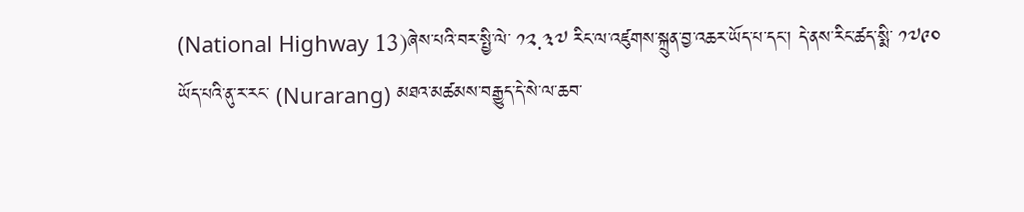(National Highway 13)ཞེས་པའི་བར་སྤྱི་ལེ་ ༡༢.༣༧ རིང་ལ་འཛུགས་སྐྲུན་བྱ་འཆར་ཡོད་པ་དང་། དེ་ནས་རིང་ཚད་སྨི་ ༡༧༩༠ ཡོད་པའི་ནུ་ར་རང་ (Nurarang) མཐའ་མཚམས་བརྒྱུད་དེ་སེ་ལ་ཆབ་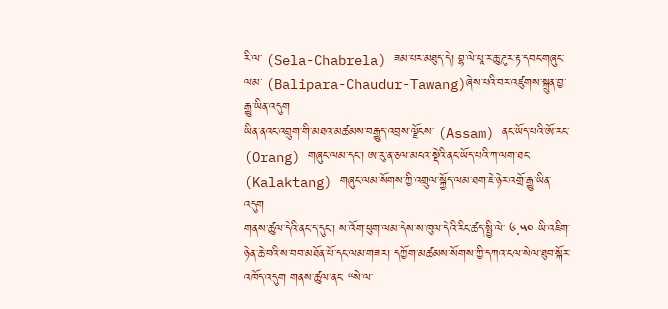རི་ལ་ (Sela-Chabrela) ཟམ་པར་མཐུད་དེ། བྷ་ལེ་པཱ་ར་ཆུ་ཌུར་རྟ་དབང་གཞུང་ལམ་ (Balipara-Chaudur-Tawang)ཞེས་པའི་བར་འཛུགས་སྐྲུན་བྱ་རྒྱུ་ཡིན་འདུག
ཡིན་ནའང་འབྲུག་གི་མཐའ་མཚམས་བརྒྱུད་འབྲས་ལྗོངས་ (Assam) ནང་ཡོད་པའི་ཨོ་རང་ (Orang) གཞུང་ལམ་དང་། ཨ་རུ་ན་ཅལ་མངའ་སྡེའི་ནང་ཡོད་པའི་ཀ་ལག་ཐང་ (Kalaktang) གཞུང་ལམ་སོགས་ཀྱི་འགྲུལ་སྐྱོད་ལམ་ཐག་ཇེ་ཉེར་འགྲོ་རྒྱུ་ཡིན་འདུག
གནས་ཚུལ་དེའི་ནང་ད་དུང་། ས་འོག་ཕུག་ལམ་དེས་ས་ཁུལ་དེའི་རིང་ཚད་སྤྱི་ལེ་ ༦.༥༠ ཡི་འཇིག་ཉེན་ཆེ་བའི་ས་བབ་མཐོན་པོ་དང་ལམ་གཟར། དཀྱོག་མཚམས་སོགས་ཀྱི་དཀའ་ངལ་སེལ་ཐུབ་སྐོར་འཁོད་འདུག གནས་ཚུལ་ནང་ “སེ་ལ་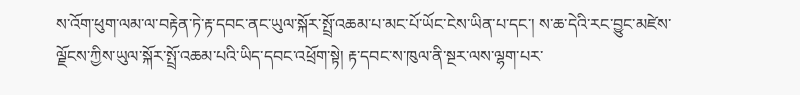ས་འོག་ཕུག་ལམ་ལ་བརྟེན་ཏེ་རྟ་དབང་ནང་ཡུལ་སྐོར་སྤྲོ་འཆམ་པ་མང་པོ་ཡོང་ངེས་ཡིན་པ་དང་། ས་ཆ་དེའི་རང་བྱུང་མཛེས་ལྗོངས་ཀྱིས་ཡུལ་སྐོར་སྤྲོ་འཆམ་པའི་ཡིད་དབང་འཕྲོག་སྟེ། རྟ་དབང་ས་ཁུལ་ནི་སྔར་ལས་ལྷག་པར་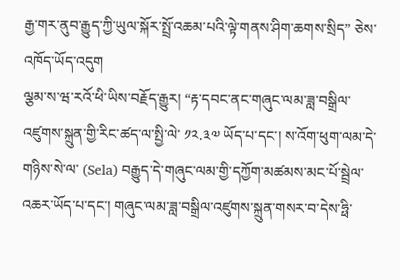རྒྱ་གར་ནུབ་རྒྱུད་ཀྱི་ཡུལ་སྐོར་སྤྲོ་འཆམ་པའི་ལྟེ་གནས་ཤིག་ཆགས་སྲིད” ཅེས་འཁོད་ཡོད་འདུག
ལྕམ་ས་ཝ་རའོ་ཕི་ཡིས་བརྗོད་རྒྱུར། “རྟ་དབང་ནང་གཞུང་ལམ་ཟླ་བསྒྲིལ་འཛུགས་སྐྲུན་གྱི་རིང་ཚད་ལ་སྤྱི་ལེ་ ༡༢.༣༧ ཡོད་པ་དང་། ས་འོག་ཕུག་ལམ་དེ་གཉིས་སེ་ལ་ (Sela) བརྒྱུད་དེ་གཞུང་ལམ་གྱི་དཀྱོག་མཚམས་མང་པོ་སྦྲེལ་འཆར་ཡོད་པ་དང་། གཞུང་ལམ་ཟླ་བསྒྲིལ་འཛུགས་སྐྲུན་གསར་བ་དེས་ཧྥི་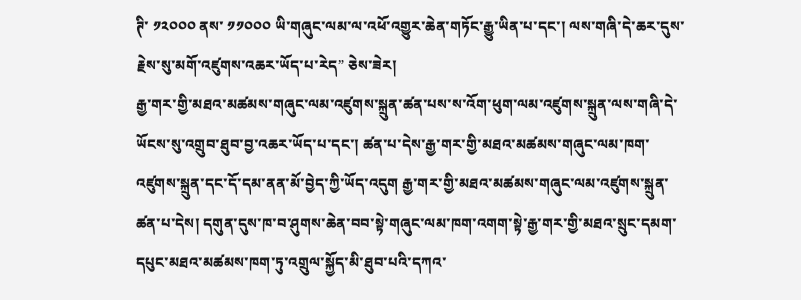ཊི་ ༡༢༠༠༠ ནས་ ༡༡༠༠༠ ཡི་གཞུང་ལམ་ལ་འཕོ་འགྱུར་ཆེན་གཏོང་རྒྱུ་ཡིན་པ་དང་། ལས་གཞི་དེ་ཆར་དུས་རྗེས་སུ་མགོ་འཛུགས་འཆར་ཡོད་པ་རེད” ཅེས་ཟེར།
རྒྱ་གར་གྱི་མཐའ་མཚམས་གཞུང་ལམ་འཛུགས་སྐྲུན་ཚན་པས་ས་འོག་ཕུག་ལམ་འཛུགས་སྐྲུན་ལས་གཞི་དེ་ཡོངས་སུ་འགྲུབ་ཐུབ་བྱ་འཆར་ཡོད་པ་དང་། ཚན་པ་དེས་རྒྱ་གར་གྱི་མཐའ་མཚམས་གཞུང་ལམ་ཁག་འཛུགས་སྐྲུན་དང་དོ་དམ་ནན་མོ་བྱེད་ཀྱི་ཡོད་འདུག རྒྱ་གར་གྱི་མཐའ་མཚམས་གཞུང་ལམ་འཛུགས་སྐྲུན་ཚན་པ་དེས། དགུན་དུས་ཁ་བ་ཤུགས་ཆེན་བབ་སྟེ་གཞུང་ལམ་ཁག་འགག་སྟེ་རྒྱ་གར་གྱི་མཐའ་སྲུང་དམག་དཔུང་མཐའ་མཚམས་ཁག་ཏུ་འགྲུལ་སྐྱོད་མི་ཐུབ་པའི་དཀའ་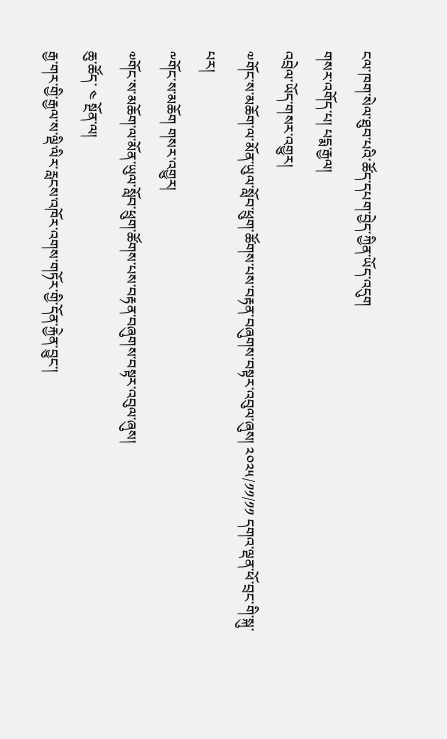ངལ་ཁག་སེལ་ཐུབ་པའི་ཚོད་དཔག་བྱེད་ཀྱིན་ཡོད་འདུག
གསར་འགོད་པ། པདྨ་རྒྱལ།
འབྲེལ་ཡོད་གསར་འགྱུར།
༧གོང་ས་མཆོག་ལ་མོན་ཡུལ་སློབ་ཕྲུག་ཚོགས་པས་བརྟན་བཞུགས་བསྟར་འབུལ་ཞུས། ༢༠༢༥/༡༡/༡༡ དགའ་ལྡན་ཕོ་བྲང་གི་སྐུ་པར།
༸གོང་ས་མཆོག གསར་འགྱུར།
༧གོང་ས་མཆོག་ལ་མོན་ཡུལ་སློབ་ཕྲུག་ཚོགས་པས་བརྟན་བཞུགས་བསྟར་འབུལ་ཞུས།
ཆུ་ཚོད་ ༤ སྔོན་ལ།
རྒྱ་གར་གྱི་རྒྱལ་ས་ལྡི་ལིར་རླངས་འཁོར་འགས་གཏོར་གྱི་དོན་རྐྱེན་བྱུང་།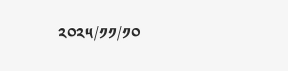༢༠༢༥/༡༡/༡༠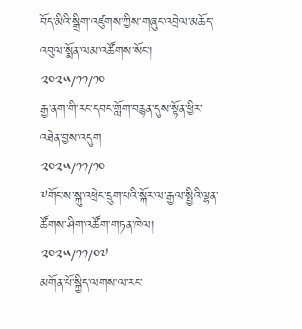བོད་མིའི་སྒྲིག་འཛུགས་ཀྱིས་གཞུང་འབྲེལ་མཆོད་འབུལ་སྨོན་ལམ་འཚོགས་སོང་།
༢༠༢༥/༡༡/༡༠
རྒྱ་ནག་གི་རང་དབང་གློག་བརྙན་དུས་སྟོན་ཕྱིར་འཐེན་བྱས་འདུག
༢༠༢༥/༡༡/༡༠
༸གོང་ས་སྐུ་འཕྲེང་དྲུག་པའི་སྐོར་ལ་རྒྱལ་སྤྱིའི་ལྷན་ཚོགས་ཤིག་འཚོག་གཏན་ཁེལ།
༢༠༢༥/༡༡/༠༧
མགོན་པོ་སྐྱིད་ལགས་ལ་རང་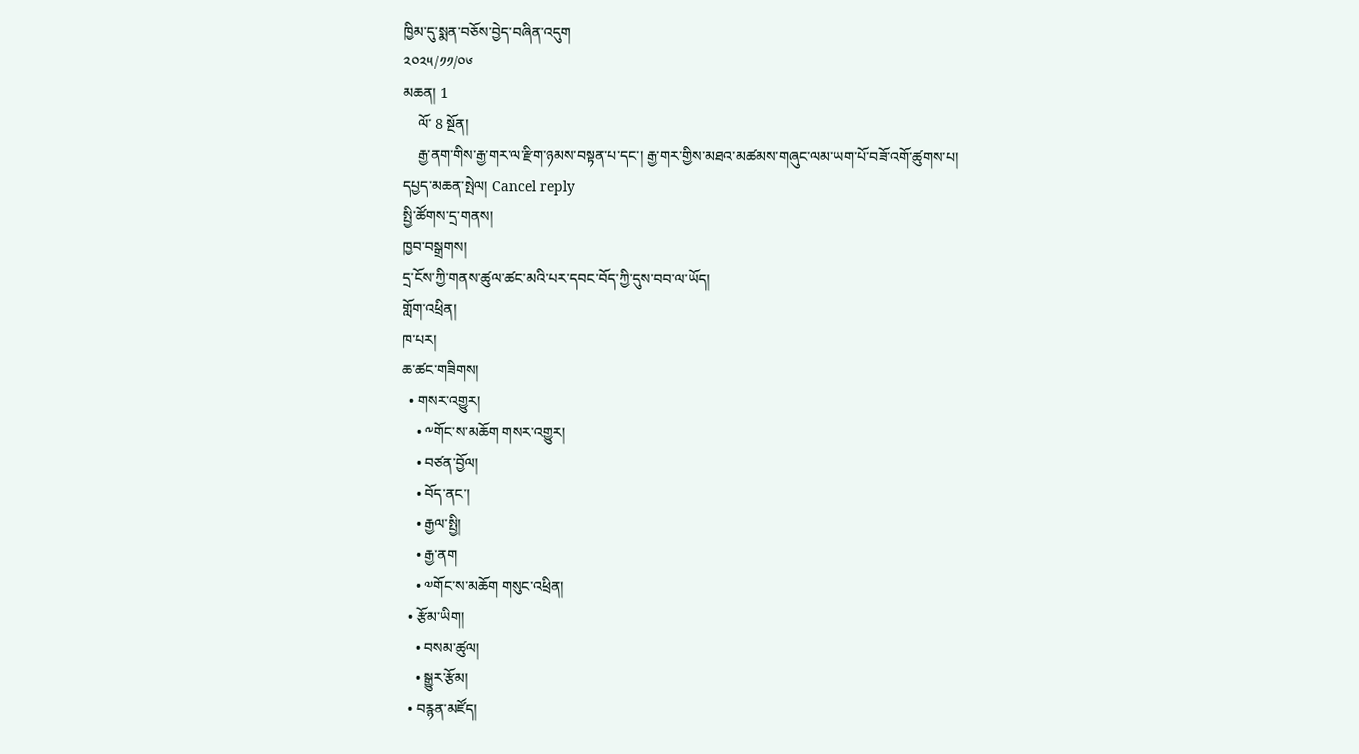ཁྱིམ་དུ་སྨན་བཅོས་བྱེད་བཞིན་འདུག
༢༠༢༥/༡༡/༠༦
མཆན། 1
    ལོ་ 8 སྔོན།
    རྒྱ་ནག་གིས་རྒྱ་གར་ལ་རྫིག་ཉམས་བསྟན་པ་དང་། རྒྱ་གར་གྱིས་མཐའ་མཚམས་གཞུང་ལམ་ཡག་པོ་བཟོ་འགོ་ཚུགས་པ།
དཔྱད་མཆན་སྤེལ། Cancel reply
སྤྱི་ཚོགས་དྲ་གནས།
ཁྱབ་བསྒྲགས།
དྲ་ངོས་ཀྱི་གནས་ཚུལ་ཚང་མའི་པར་དབང་བོད་ཀྱི་དུས་བབ་ལ་ཡོད།
གློག་འཕྲིན།
ཁ་པར།
ཆ་ཚང་གཟིགས།
  • གསར་འགྱུར།
    • ༸གོང་ས་མཆོག གསར་འགྱུར།
    • བཙན་བྱོལ།
    • བོད་ནང་།
    • རྒྱལ་སྤྱི།
    • རྒྱ་ནག
    • ༧གོང་ས་མཆོག གསུང་འཕྲིན།
  • རྩོམ་ཡིག།
    • བསམ་ཚུལ།
    • སྒྱུར་རྩོམ།
  • བརྙན་མཛོད།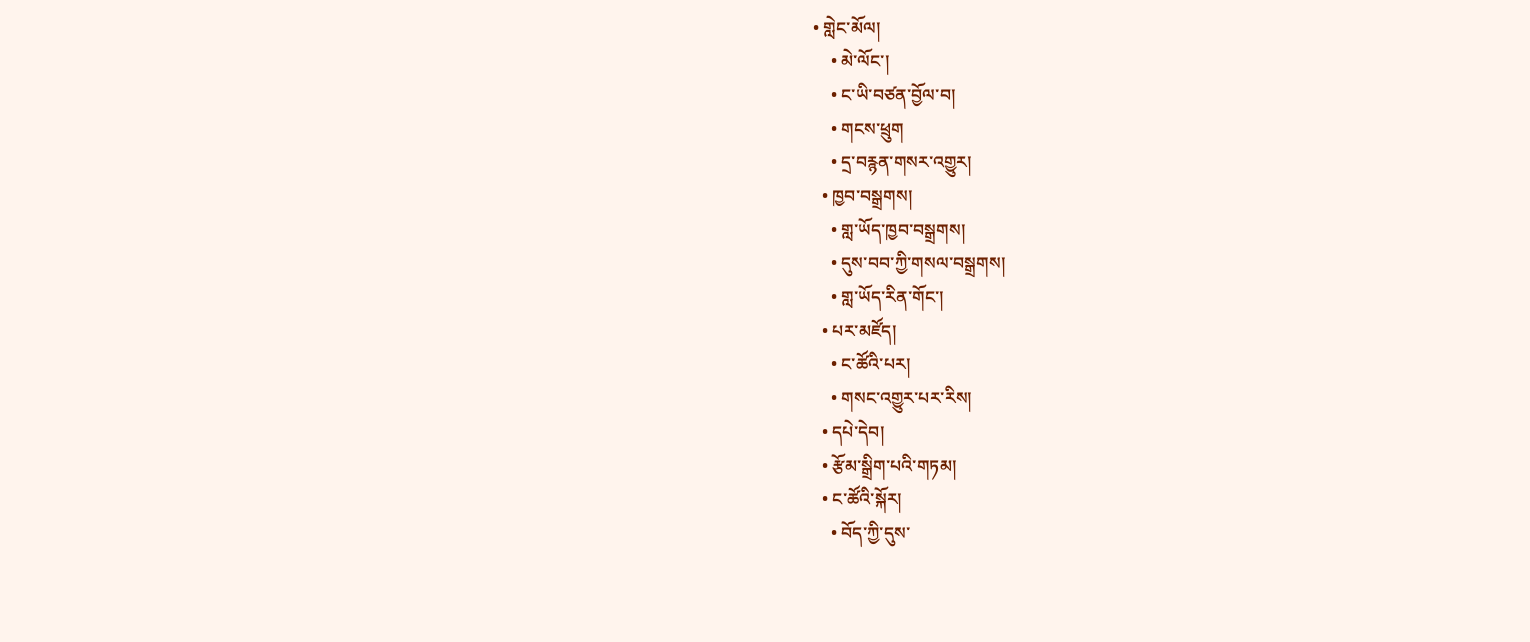• གླེང་མོལ།
    • མེ་ལོང་།
    • ང་ཡི་བཙན་བྱོལ་བ།
    • གངས་ཕྲུག
    • དྲ་བརྙན་གསར་འགྱུར།
  • ཁྱབ་བསྒྲགས།
    • གླ་ཡོད་ཁྱབ་བསྒྲགས།
    • དུས་བབ་ཀྱི་གསལ་བསྒྲགས།
    • གླ་ཡོད་རིན་གོང་།
  • པར་མཛོད།
    • ང་ཚོའི་པར།
    • གསང་འགྱུར་པར་རིས།
  • དཔེ་དེབ།
  • རྩོམ་སྒྲིག་པའི་གཏམ།
  • ང་ཚོའི་སྐོར།
    • བོད་ཀྱི་དུས་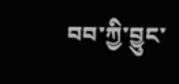བབ་ཀྱི་བྱུང་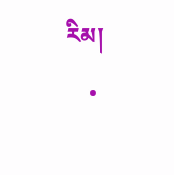རིམ།
    •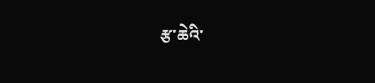རྩ་ཆེའི་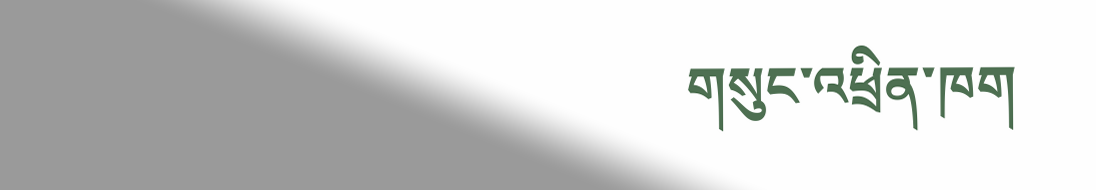གསུང་འཕྲིན་ཁག